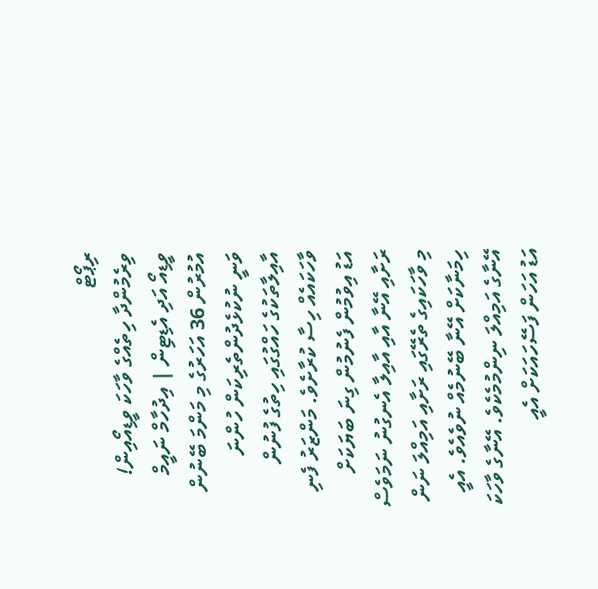ރިޕޯޓް
ވިރެމުންދާ ހިތެއްގެ ވާހަކަ ވީޑިއޯއިން!
ވީޑިއޯ އަދި އެޑިޓިން | އިދުހާމް ނައީމް
އުމުރުން 36 އަހަރުގެ މި މަންމަ ބޭނުން ވަނީ ނުކުޅެދުންތެރިކަން ހުންނަ އާއިލާތަކުގެ ހައްގުގައި ހިތުގެ ފުނުން ވާހަކައެއް ހިސާ ކުރާށެވެ. މަންޒަރު ފެނި އަޑު އިވުމުން ފެނުމުން ގިނަ ބަޔަކަށް ރަށާއި އޭނާ އާއި އާއިލާ އެނގުނު ނަމަވެސް މި ވާހަކައިގެ ތެރޭގައި ރަށާއި އަމިއްލަ ނަން ހިމަނާކަށް އޭނާ ބޭނުމެއް ނުވެއެވެ. އެއީ އޭނާގެ އަމިއްލަ ނިންމުމެކެވެ. އޭނާގެ ވާހަކަ އަޑު އަހަން ފަސޭހައަކަށް އެއީ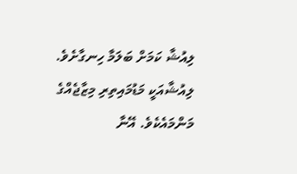ލިއުޝާ ކަމަށް ބަލަމާ ހިނގާށެވެ. ލިއުޝާއަކީ މަޑުމައިތިރި މިޒާޖެއްގެ މަންމައެކެވެ. އޭނާ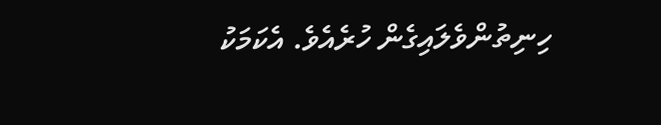ހިނިތުންވެލައިގެން ހުރެއެވެ. އެކަމަކު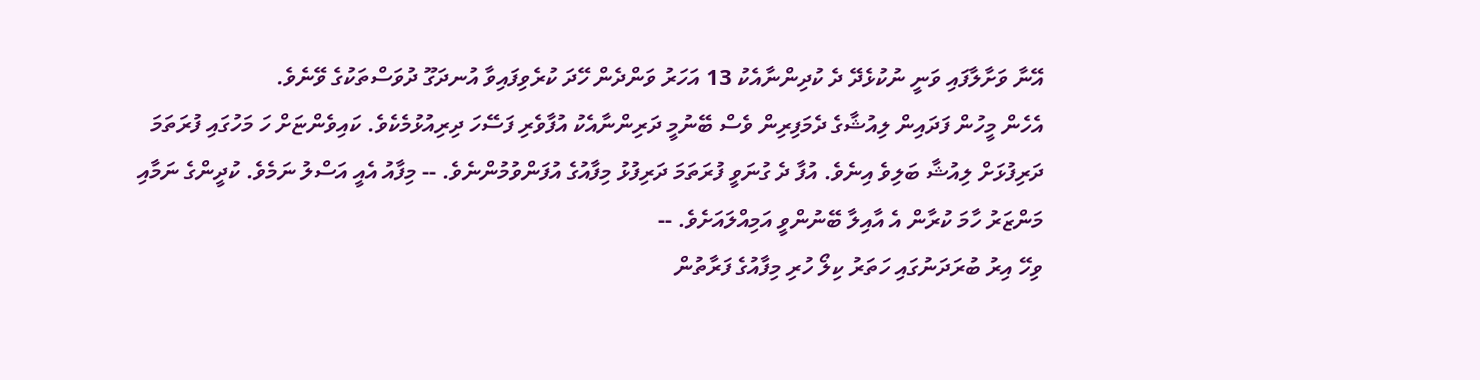އޭނާ ވަށާލާފައި ވަނީ ނުކުޅެދޭ ދެ ކުދިންނާއެކު 13 އަހަރު ވަންދެން ހޭދަ ކުރެވިފައިވާ އުނދަގޫ ދުވަސްތަކުގެ ވޭނެވެ.
އެހެން މީހުން ފަދައިން ލިއުޝާގެ ދެމަފިރިން ވެސް ބޭނުމީ ދަރިންނާއެކު އުފާވެރި ފަސޭހަ ދިރިއުޅުމެކެވެ. ކައިވެންޏަށް ހަ މަހުގައި ފުރަތަމަ ދަރިފުޅަށް ލިއުޝާ ބަލިވެ އިނެވެ. އުފާ ދެ ގުނަވީ ފުރަތަމަ ދަރިފުޅު މިފާއުގެ އުފަންވުމުންނެވެ. -- މިފާއު އެއީ އަސްލު ނަމެވެ. ކުދީންގެ ނަމާއި މަންޒަރު ހާމަ ކުރާން އެ އާއިލާ ބޭނުންވީ އަމިއްލައަށެވެ. --
ވިހޭ އިރު ބުރަދަނުގައި ހަތަރު ކިލޯ ހުރި މިފާއުގެ ފަރާތުން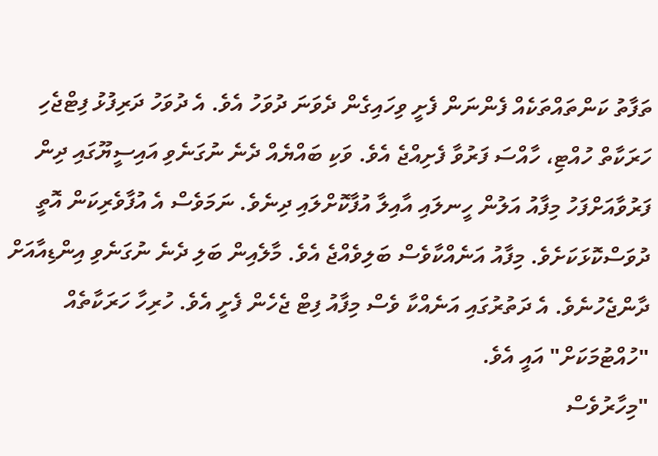ތަފާތު ކަންތައްތަކެއް ފެންނަން ފެށީ ވިހައިގެން ދެވަނަ ދުވަހު އެވެ. އެ ދުވަހު ދަރިފުޅު ފިޓްޖެހި ހަރަކާތް ހުއްޓި، ހާއްސަ ފަރުވާ ފެށިއްޖެ އެވެ. ވަކި ބައްޔެއް ދެނެ ނުގަނެވި އައިސީޔޫގައި ދިން ފަރުވާއަށްފަހު މިފާއު އަލުން ހީނލައި އާއިލާ އުފާކޮށްލައި ދިނެވެ. ނަމަވެސް އެ އުފާވެރިކަން އޮތީ ދުވަސްކޮޅަކަށެވެ. މިފާއު އަނެއްކާވެސް ބަލިވެއްޖެ އެވެ. މާލެއިން ބަލި ދެނެ ނުގަނެވި އިންޑިއާއަށް ދާންޖެހުނެވެ. އެ ދަތުރުގައި އަނެއްކާ ވެސް މިފާއު ފިޓް ޖެހެން ފެށީ އެވެ. ހުރިހާ ހަރަކާތެއް "ހުއްޓުމަކަށް" އައީ އެވެ.
"މިހާރުވެސް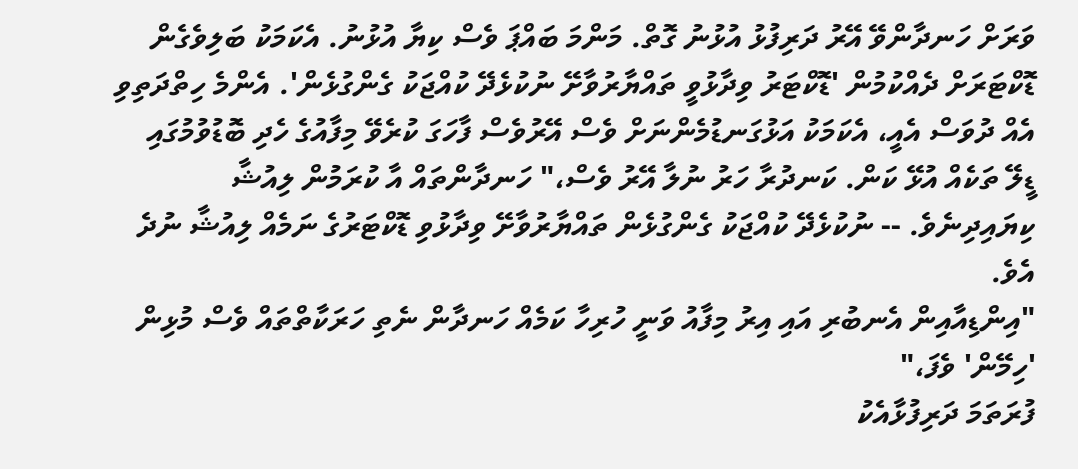ވަރަށް ހަނދާންވޭ އޭރު ދަރިފުޅު އުޅުނު ގޮތް. މަންމަ ބައްޕަ ވެސް ކިޔާ އުޅުނު. އެކަމަކު ބަލިވެގެން ޑޮކްޓަރަށް ދެއްކުމުން 'ޑޮކްޓަރު ވިދާޅުވީ ތައްޔާރުވާށޭ ނުކުޅެދޭ ކުއްޖަކު ގެންގުޅެން'. އެންމެ ހިތްދަތިވި އެއް ދުވަސް އެއީ، އެކަމަކު އަޅުގަނޑުމެންނަށް ވެސް އޭރުވެސް ފާހަގަ ކުރެވޭ މިފާއުގެ ހެދި ބޮޑުވުމުގައި ޑީލޭ ތަކެއް އުޅޭ ކަން. ކަނދުރާ ހަރު ނުލާ އޭރު ވެސް،" ހަނދާންތައް އާ ކުރަމުން ލިއުޝާ ކިޔައިދިނެވެ. -- ނުކުޅެދޭ ކުއްޖަކު ގެންގުޅެން ތައްޔާރުވާށޭ ވިދާޅުވި ޑޮކްޓަރުގެ ނަމެއް ލިއުޝާ ނުދެ އެވެ.
"އިންޑިއާއިން އެނބުރި އައި އިރު މިފާއު ވަނީ ހުރިހާ ކަމެއް ހަނދާން ނެތި ހަރަކާތްތައް ވެސް މުޅިން 'ހިމޭން' ވެފަ،"
ފުރަތަމަ ދަރިފުޅާއެކު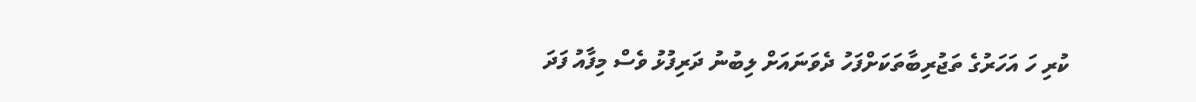ކުރި ހަ އަހަރުގެ ތަޖުރިބާތަކަށްފަހު ދެވަނައަށް ލިބުނު ދަރިފުޅު ވެސް މިފާއު ފަދަ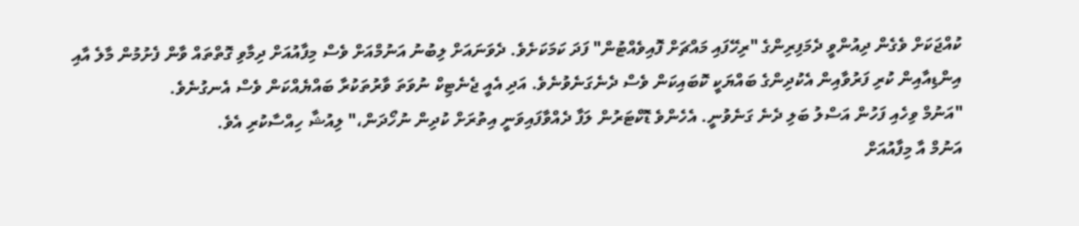ކުއްޖަކަށް ވެގެން ދިއުންވީ ދެމަފިރިންގެ "ރިހޭފައި މައްޗަށް ފޮއިވެއްޓުން" ފަދަ ކަމަކަށެވެ. ދެވަނައަށް ލިބުނު އަނުމްއަށް ވެސް މިފާއުއަށް ދިމާވި ގޮތްތައް ވާން ފެށުމުން މާލެ އާއި އިންޑިއާއިން ކުރި ފަރުވާއިން އެކުދިންގެ ބައްޔަކީ ކޮބައިކަން ވެސް ދެނެގަނެވުނެވެ. އަދި އެއީ ޖެނެޓިކް ނުވަތަ ވާރުތަކުރާ ބައްޔެއްކަން ވެސް އެނގުނެވެ.
"އަނުމް ވިހެއި ފަހުން އަސްލު ބަލި ދެނެ ގަނެވުނީ. އެހެންވެ ޑޮކްޓަރުން ލަފާ ދެއްވާފައިވަނީ އިތުރަށް ކުދިން ނުހޯދަން،" ލިއުޝާ ހިއްސާކުރި އެވެ.
އަނުމް އާ މިފާއުއަށް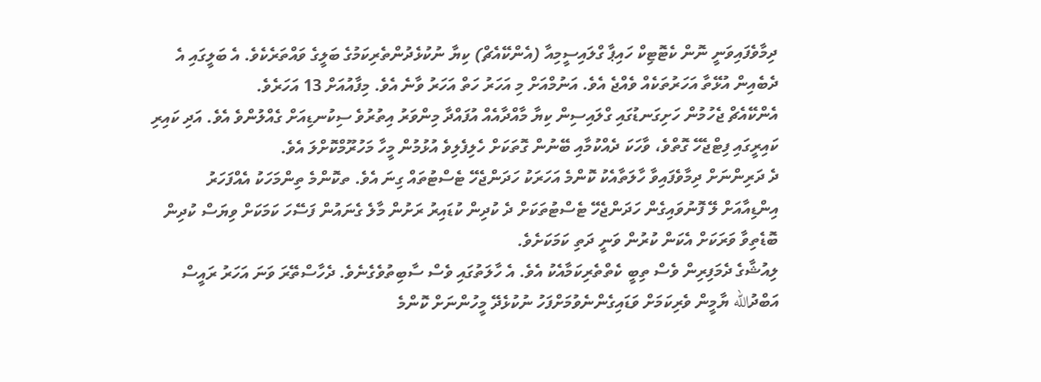ދިމާވެފައިވަނީ ނޮން ކެޓޮޓިކް ހައިޕާ ގްލައިސީމިއާ (އެންކޭއެޗް) ކިޔާ ނުކުޅެދުންތެރިކަމުގެ ބަލީގެ ވައްތަރެކެވެ. އެ ބަލީގައި އެ ދެބެއިން އުޅޭތާ އަހަރުތަކެއް ވެއްޖެ އެވެ. އަނުމްއަށް މި އަހަރު ހަތް އަހަރު ވާނެ އެވެ. މިފާއުއަށް 13 އަހަރެވެ.
އެންކޭއެޗް ޖެހުމުން ހަށިގަނޑުގައި ގްލައިސިން ކިޔާ މާއްދާއެއް އުފައްދާ މިންވަރު އިތުރުވެ ސިކުނޑިއަށް ގެއްލުންވެ އެވެ. އަދި ކައިރި ކައިރީގައި ފިޓްޖެހޭ ގޮތްވެ، ވާހަކަ ދެއްކުމާއި ބޭނުން ގޮތަކަށް ހެލިފެލިވެ އުޅުމުން މީހާ މަހުރޫމްކޮށްލަ އެވެ.
ދެ ދަރިންނަށް ދިމާވެފައިވާ ހާލަތާއެކު ކޮންމެ އަހަރަކު ހަދަންޖެހޭ ޓެސްޓުތައް ގިނަ އެވެ. ތކޮންމެ ތިންމަހަކު އެއްފަހަރު އިންޑިއާއަށް ލޭ ފޮނުވައިގެން ހަދަންޖެހޭ ޓެސްޓުތަކަށް ދެ ކުދިން ކުޑައިރު ރަށުން މާލެ ގެނައުން ފަސޭހަ ކަމަކަށް ވިޔަސް ކުދިން ބޮޑެތިވާ ވަރަކަށް އެކަން ކުރުން ވަނީ ދަތި ކަމަކަށެވެ.
ލިއުޝާގެ ދެމަފިރިން ވެސް ތިބީ ކެތްތެރިކަމާއެކު އެވެ. އެ ހާލަތުގައި ވެސް ސާބިތުވެގެނެވެ. ދެހާސްތޭރަ ވަނަ އަހަރު ރައީސް އަބްދުالله ޔާމީން ވެރިކަމަށް ވަޑައިގެންނެވުމަށްފަހު ނުކުޅެދޭ މީހުންނަށް ކޮންމެ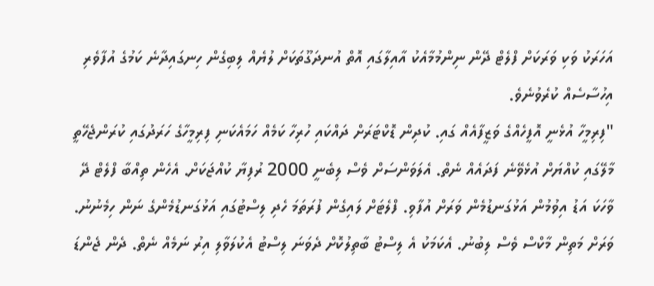އަހަރަކު ވަކި ވަރަކަށް ފްލެޓް ދޭން ނިންމުމާއެކު އާއިލާގައި އޮތް އުނދަގޫތަކަށް ލުޔެއް ލިބިގެން ހިނގައިދާނެ ކަމުގެ އުފާވެރި އިހުސާސެއް ކުރެވުނެވެ.
"ފިރިމީހާ އުޅެނީ އޮފީހެއްގެ ވަޒީފާއެއް ގައި. ކުދިން ޑޮކްޓަރަށް ދައްކައި ހުރިހާ ކަމެއް ހަމައެކަނި ފިރިމީހާގެ ހަރަދުގައި ކުރަންޖެހޭތީ މާލޭގައި ކުއްޔަށް އުޅެވޭނެ ފަދައެއް ނެތް. އެލަވަންސަށް ވެސް ލިބެނީ 2000 ރުފިޔާ ކުއްޖަކަށް. އެހެން ތިއްބާ ފްލެޓް ދޭ ވާހަކަ އަޑު އިވުމުން އަޅުގަނޑުމެން ވަރަށް އުފާވި. ފްލެޓަށް ލައިގެން ފުރަތަމަ ހެދި ލިސްޓުގައި އަޅުގަނޑުމެންގެ ނަން ހިމެނުނު. ވަރަށް މަތިން މާކްސް ވެސް ލިބުނު. އެކަމަކު އެ ލިސްޓު ބާތިލުކޮށް ދެވަނަ ލިސްޓު އެކުލަވާލި އިރު ނަމެއް ނެތް. ދެން ޖެންޑަ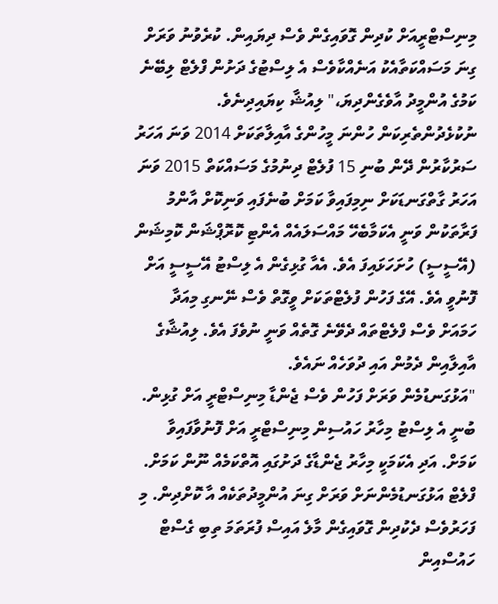މިނިސްޓްރީއަށް ކުދިން ގޮވައިގެން ވެސް ދިޔައިން. ކުރެވުނު ވަރަށް ގިނަ މަސައްކަތާއެކު އަނެއްކާވެސް އެ ލިސްޓުގެ ދަށުން ފްލެޓް ލިބޭނެ ކަމުގެ އުންމީދު އާވެގެންދިޔަ،" ލިއުޝާ ކިޔައިދިނެވެ.
ނުކުޅެދުންތެރިކަން ހުންނަ މީހުންގެ އާއިލާތަކަށް 2014 ވަނަ އަހަރު ސަރުކާރުން ދޭން ބުނި 15 ފުލެޓް ދިނުމުގެ މަސައްކަތް 2015 ވަނަ އަހަރު ގާތްގަނޑަކަށް ނިމިފައިވާ ކަމަށް ބުނެފައި ވަނިކޮށް އާންމު ފަރާތަކުން ވަނީ އެކަމާބެހޭ މައްސަލައެއް އެންޓި ކޮރޮޕްޝަން ކޮމިޝަން (އޭސީސީ) ހުށަހަޅައިފަ އެވެ. އެއާ ގުޅިގެން އެ ލިސްޓު އޭސީސީ އަށް ފޮނުވީ އެވެ. އޭގެ ފަހުން ފުލެޓްތަކަށް ވީގޮތް ވެސް ނޭނގި މިއަދާ ހަމައަށް ވެސް ފްލެޓްތައް ދެވޭނެ ގޮތެއް ވަނީ ނުވެފަ އެވެ. ލިއުޝާގެ އާއިލާއިން ދެމުން އައި ދުވަހެއް ނައެވެ.
"އަޅުގަނޑުމެން ވަރަށް ފަހުން ވެސް ޖެންޑާ މިނިސްޓްރީ އަށް ގުޅިން. ބުނީ އެ ލިސްޓު މިހާރު ހައުސިން މިނިސްޓްރީ އަށް ފޮނުވާފައިވާ ކަމަށް. އަދި އެކަމަކީ މިހާރު ޖެންޑާގެ ދަށުގައި އޮތްކަމެއް ނޫން ކަމަށް. ފްލެޓް އަޅުގަނޑުމެންނަށް ވަރަށް ގިނަ އުންމީދުތަކެއް އާ ކޮށްދިން. މި ފަހަރުވެސް ދެކުދިން ގޮވައިގެން މާލެ އައިސް ފުރަތަމަ ތިބި ގެސްޓް ހައުސްއިން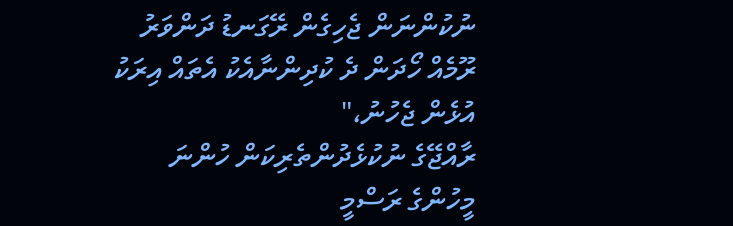ނުކުންނަން ޖެހިގެން ރޭގަނޑު ދަންވަރު ރޫމެއް ހޯދަން ދެ ކުދިންނާއެކު އެތައް އިރަކު އުޅެން ޖެހުނު،"
ރާއްޖޭގެ ނުކުޅެދުންތެރިކަން ހުންނަ މީހުންގެ ރަސްމީ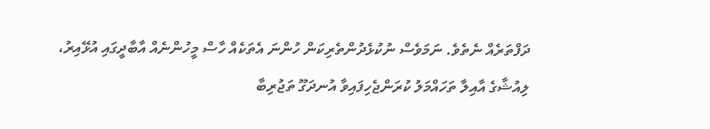ދަފްތަރެއް ނެތެވެ. ނަމަވެސް ނުކުޅެދުންތެރިކަން ހުންނަ އެތަކެއް ހާސް މީހުންނެއް އާބާދީގައި އުޅޭއިރު، ލިއުޝާގެ އާއިލާ ތަހައްމަލު ކުރަންޖެހިފައިވާ އުނދަގޫ ތަޖުރިބާ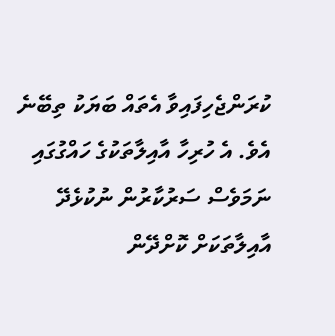ކުރަންޖެހިފައިވާ އެތައް ބަޔަކު ތިބޭނެ އެވެ. އެ ހުރިހާ އާއިލާތަކުގެ ހައްގުގައި ނަމަވެސް ސަރުކާރުން ނުކުޅެދޭ އާއިލާތަކަށް ކޮށްދޭން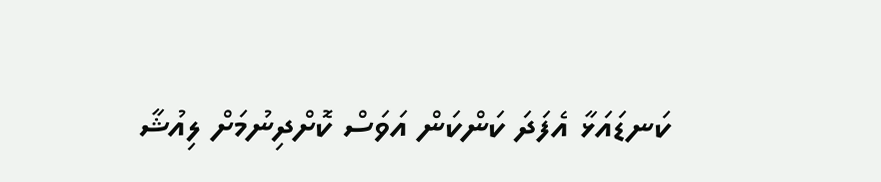ކަނޑައަޅާ އެފަދަ ކަންކަން އަވަސް ކޮށްދިނުމަށް ލިއުޝާ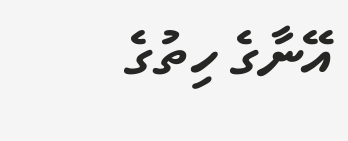އޭނާގެ ހިތުގެ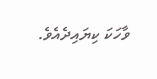ވާހަކަ ކިޔައިދެއެވެ.